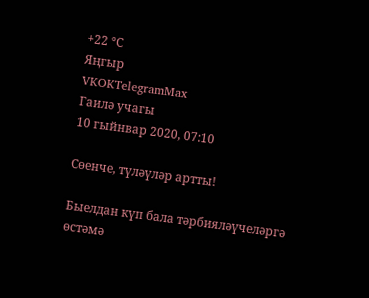+22 °С
Яңгыр
VKOKTelegramMax
Гаилә учагы
10 гыйнвар 2020, 07:10

Сөенче, түләүләр артты!

Быелдан күп бала тәрбияләүчеләргә өстәмә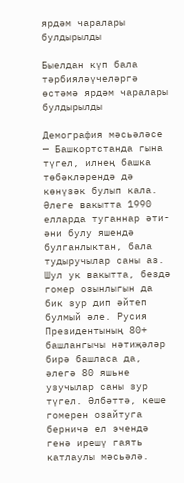ярдәм чаралары булдырылды

Быелдан күп бала тәрбияләүчеләргә өстәмә ярдәм чаралары булдырылды

Демография мәсьәләсе — Башкортстанда гына түгел, илнең башка төбәкләрендә дә көнүзәк булып кала. Әлеге вакытта 1990 елларда туганнар әти-әни булу яшендә булганлыктан, бала тудыручылар саны аз. Шул ук вакытта, бездә гомер озынлыгын да бик зур дип әйтеп булмый әле. Русия Президентының 80+ башлангычы нәтиҗәләр бирә башласа да, әлегә 80 яшьне узучылар саны зур түгел. Әлбәттә, кеше гомерен озайтуга берничә ел эчендә генә ирешү гаять катлаулы мәсьәлә.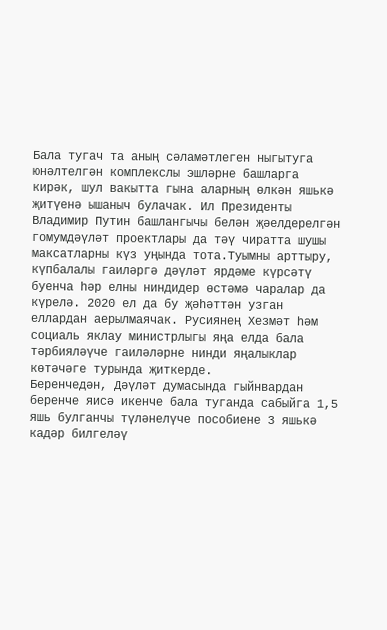Бала тугач та аның сәламәтлеген ныгытуга юнәлтелгән комплекслы эшләрне башларга кирәк, шул вакытта гына аларның өлкән яшькә җитүенә ышаныч булачак. Ил Президенты Владимир Путин башлангычы белән җәелдерелгән гомумдәүләт проектлары да тәү чиратта шушы максатларны күз уңында тота.Туымны арттыру, күпбалалы гаиләргә дәүләт ярдәме күрсәтү буенча һәр елны ниндидер өстәмә чаралар да күрелә. 2020 ел да бу җәһәттән узган еллардан аерылмаячак. Русиянең Хезмәт һәм социаль яклау министрлыгы яңа елда бала тәрбияләүче гаиләләрне нинди яңалыклар көтәчәге турында җиткерде.
Беренчедән, Дәүләт думасында гыйнвардан беренче яисә икенче бала туганда сабыйга 1,5 яшь булганчы түләнелүче пособиене 3 яшькә кадәр билгеләү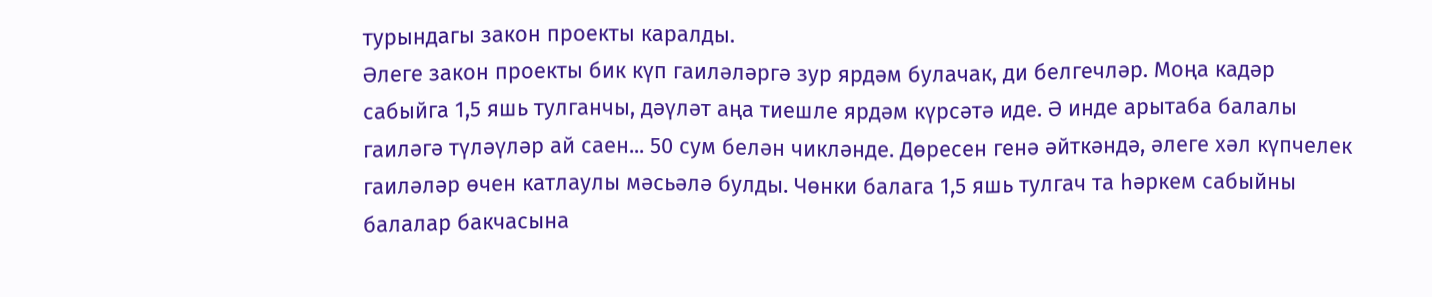турындагы закон проекты каралды.
Әлеге закон проекты бик күп гаиләләргә зур ярдәм булачак, ди белгечләр. Моңа кадәр сабыйга 1,5 яшь тулганчы, дәүләт аңа тиешле ярдәм күрсәтә иде. Ә инде арытаба балалы гаиләгә түләүләр ай саен... 50 сум белән чикләнде. Дөресен генә әйткәндә, әлеге хәл күпчелек гаиләләр өчен катлаулы мәсьәлә булды. Чөнки балага 1,5 яшь тулгач та һәркем сабыйны балалар бакчасына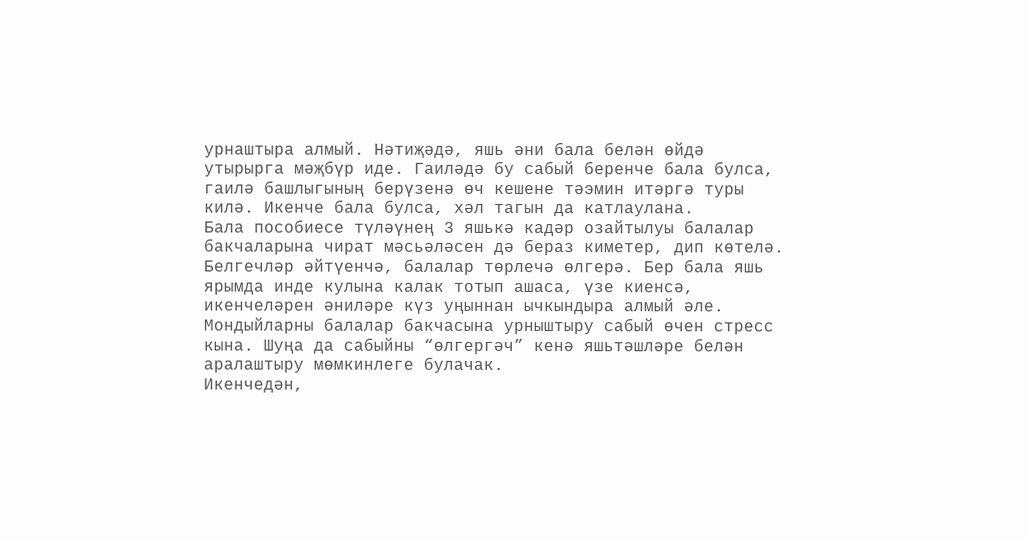урнаштыра алмый. Нәтиҗәдә, яшь әни бала белән өйдә утырырга мәҗбүр иде. Гаиләдә бу сабый беренче бала булса, гаилә башлыгының берүзенә өч кешене тәэмин итәргә туры килә. Икенче бала булса, хәл тагын да катлаулана.
Бала пособиесе түләүнең 3 яшькә кадәр озайтылуы балалар бакчаларына чират мәсьәләсен дә бераз киметер, дип көтелә. Белгечләр әйтүенчә, балалар төрлечә өлгерә. Бер бала яшь ярымда инде кулына калак тотып ашаса, үзе киенсә, икенчеләрен әниләре күз уңыннан ычкындыра алмый әле. Мондыйларны балалар бакчасына урныштыру сабый өчен стресс кына. Шуңа да сабыйны “өлгергәч” кенә яшьтәшләре белән аралаштыру мөмкинлеге булачак.
Икенчедән,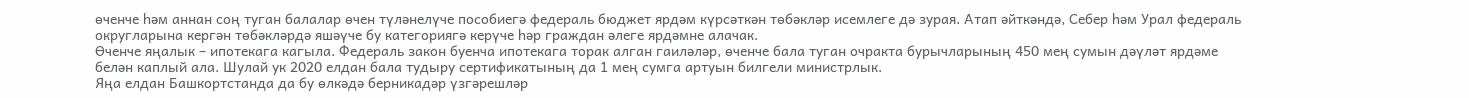өченче һәм аннан соң туган балалар өчен түләнелүче пособиегә федераль бюджет ярдәм күрсәткән төбәкләр исемлеге дә зурая. Атап әйткәндә, Себер һәм Урал федераль округларына кергән төбәкләрдә яшәүче бу категориягә керүче һәр граждан әлеге ярдәмне алачак.
Өченче яңалык – ипотекага кагыла. Федераль закон буенча ипотекага торак алган гаиләләр, өченче бала туган очракта бурычларының 450 мең сумын дәүләт ярдәме белән каплый ала. Шулай ук 2020 елдан бала тудыру сертификатының да 1 мең сумга артуын билгели министрлык.
Яңа елдан Башкортстанда да бу өлкәдә берникадәр үзгәрешләр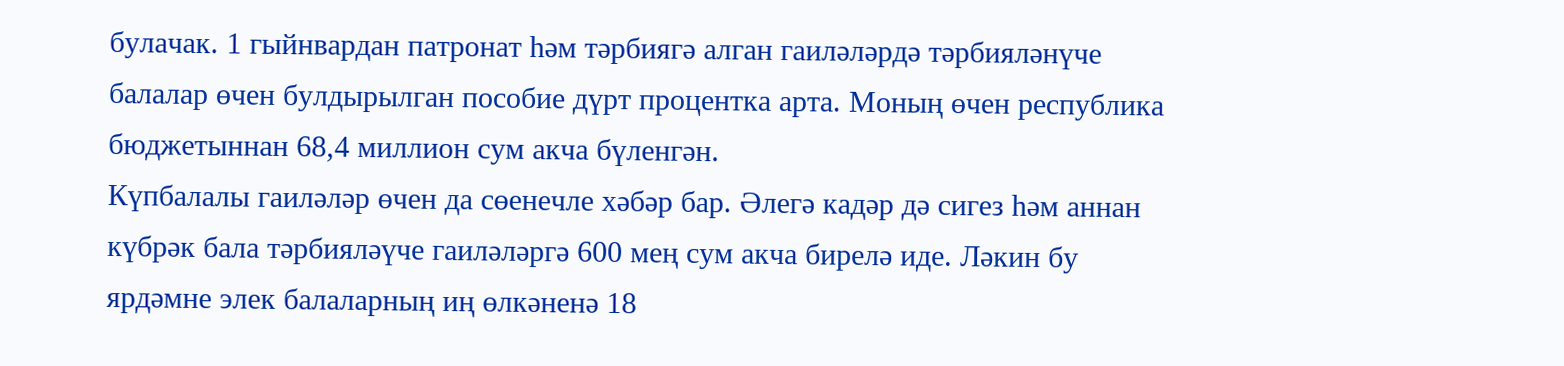булачак. 1 гыйнвардан патронат һәм тәрбиягә алган гаиләләрдә тәрбияләнүче балалар өчен булдырылган пособие дүрт процентка арта. Моның өчен республика бюджетыннан 68,4 миллион сум акча бүленгән.
Күпбалалы гаиләләр өчен да сөенечле хәбәр бар. Әлегә кадәр дә сигез һәм аннан күбрәк бала тәрбияләүче гаиләләргә 600 мең сум акча бирелә иде. Ләкин бу ярдәмне элек балаларның иң өлкәненә 18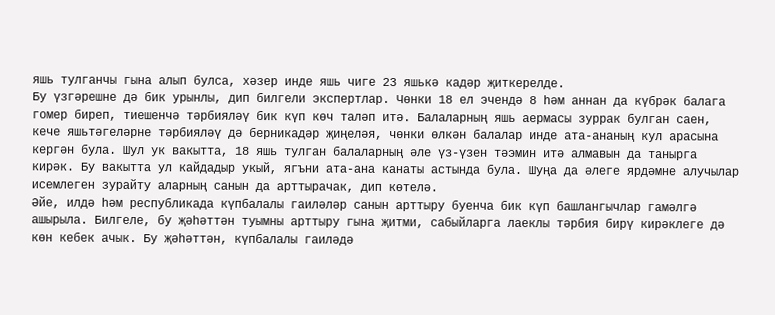яшь тулганчы гына алып булса, хәзер инде яшь чиге 23 яшькә кадәр җиткерелде.
Бу үзгәрешне дә бик урынлы, дип билгели экспертлар. Чөнки 18 ел эчендә 8 һәм аннан да күбрәк балага гомер биреп, тиешенчә тәрбияләү бик күп көч таләп итә. Балаларның яшь аермасы зуррак булган саен, кече яшьтәгеләрне тәрбияләү дә берникадәр җиңеләя, чөнки өлкән балалар инде ата-ананың кул арасына кергән була. Шул ук вакытта, 18 яшь тулган балаларның әле үз-үзен тәэмин итә алмавын да танырга кирәк. Бу вакытта ул кайдадыр укый, ягъни ата-ана канаты астында була. Шуңа да әлеге ярдәмне алучылар исемлеген зурайту аларның санын да арттырачак, дип көтелә.
Әйе, илдә һәм республикада күпбалалы гаиләләр санын арттыру буенча бик күп башлангычлар гамәлгә ашырыла. Билгеле, бу җәһәттән туымны арттыру гына җитми, сабыйларга лаеклы тәрбия бирү кирәклеге дә көн кебек ачык. Бу җәһәттән, күпбалалы гаиләдә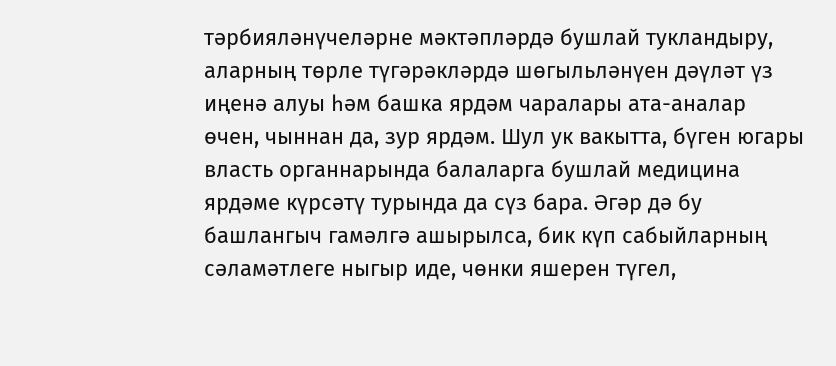тәрбияләнүчеләрне мәктәпләрдә бушлай тукландыру, аларның төрле түгәрәкләрдә шөгыльләнүен дәүләт үз иңенә алуы һәм башка ярдәм чаралары ата-аналар өчен, чыннан да, зур ярдәм. Шул ук вакытта, бүген югары власть органнарында балаларга бушлай медицина ярдәме күрсәтү турында да сүз бара. Әгәр дә бу башлангыч гамәлгә ашырылса, бик күп сабыйларның сәламәтлеге ныгыр иде, чөнки яшерен түгел,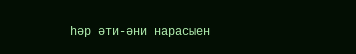һәр әти-әни нарасыен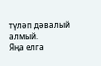түләп дәвалый алмый.
Яңа елга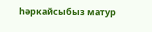һәркайсыбыз матур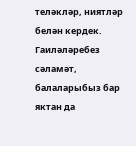теләкләр, ниятләр белән кердек. Гаиләләребез сәламәт, балаларыбыз бар яктан да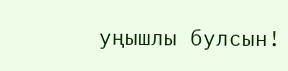уңышлы булсын!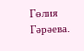Гөлия Гәрәева.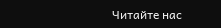Читайте нас